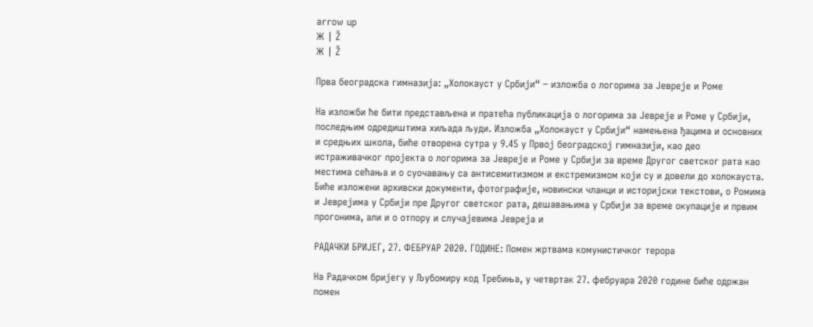arrow up
Ж | Ž
Ж | Ž

Прва београдска гимназија: „Холокауст у Србији“ – изложба о логорима за Јевреје и Роме

На изложби ће бити представљена и пратећа публикација о логорима за Јевреје и Роме у Србији, последњим одредиштима хиљада људи. Изложба „Холокауст у Србији“ намењена ђацима и основних и средњих школа, биће отворена сутра у 9.45 у Првој београдској гимназији, као део истраживачког пројекта о логорима за Јевреје и Роме у Србији за време Другог светског рата као местима сећања и о суочавању са антисемитизмом и екстремизмом који су и довели до холокауста. Биће изложени архивски документи, фотографије, новински чланци и историјски текстови, о Ромима и Јеврејима у Србији пре Другог светског рата, дешавањима у Србији за време окупације и првим прогонима, али и о отпору и случајевима Јевреја и

РАДАЧКИ БРИЈЕГ, 27. ФЕБРУАР 2020. ГОДИНЕ: Помен жртвама комунистичког терора

На Радачком бријегу у Љубомиру код Требиња, у четвртак 27. фебруара 2020 године биће одржан помен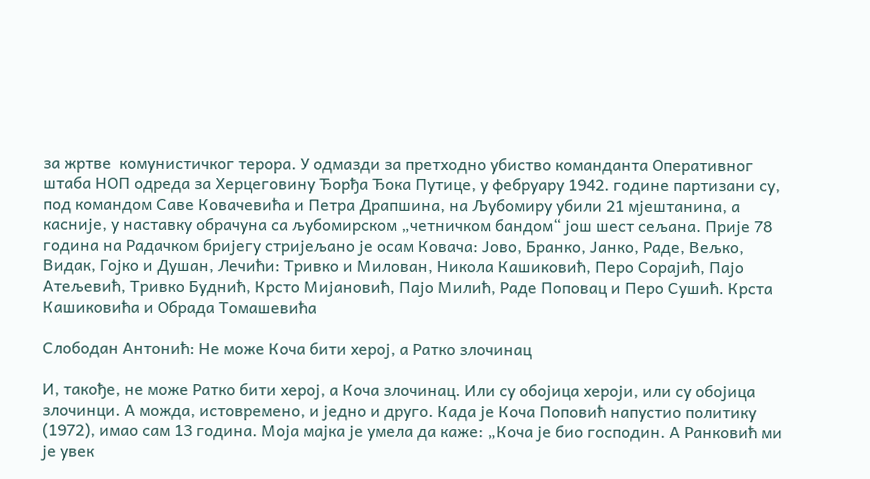за жртве  комунистичког терора. У одмазди за претходно убиство команданта Оперативног штаба НОП одреда за Херцеговину Ђорђа Ђока Путице, у фебруару 1942. године партизани су, под командом Саве Ковачевића и Петра Драпшина, на Љубомиру убили 21 мјештанина, а касније, у наставку обрачуна са љубомирском „четничком бандом“ још шест сељана. Прије 78 година на Радачком бријегу стријељано је осам Ковача: Јово, Бранко, Јанко, Раде, Вељко, Видак, Гојко и Душан, Лечићи: Тривко и Милован, Никола Кашиковић, Перо Сорајић, Пајо Атељевић, Тривко Буднић, Крсто Мијановић, Пајо Милић, Раде Поповац и Перо Сушић. Крста Кашиковића и Обрада Томашевића

Слободан Антонић: Не може Коча бити херој, а Ратко злочинац

И, такође, не може Ратко бити херој, а Коча злочинац. Или су обојица хероји, или су обојица злочинци. А можда, истовремено, и једно и друго. Када је Коча Поповић напустио политику (1972), имао сам 13 година. Моја мајка је умела да каже: „Коча је био господин. А Ранковић ми је увек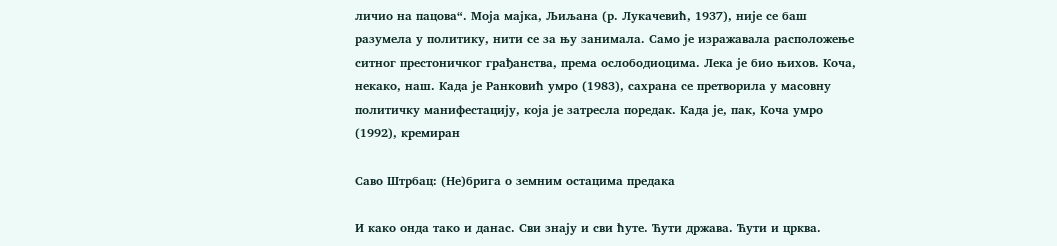личио на пацова“. Моја мајка, Љиљана (р. Лукачевић, 1937), није се баш разумела у политику, нити се за њу занимала. Само је изражавала расположење ситног престоничког грађанства, према ослободиоцима. Лека је био њихов. Коча, некако, наш. Када је Ранковић умро (1983), сахрана се претворила у масовну политичку манифестацију, која је затресла поредак. Када је, пак, Коча умро (1992), кремиран

Саво Штрбац: (Не)брига о земним остацима предака

И како онда тако и данас. Сви знају и сви ћуте. Ћути држава. Ћути и црква.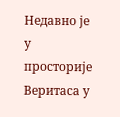Недавно је у просторије Веритаса у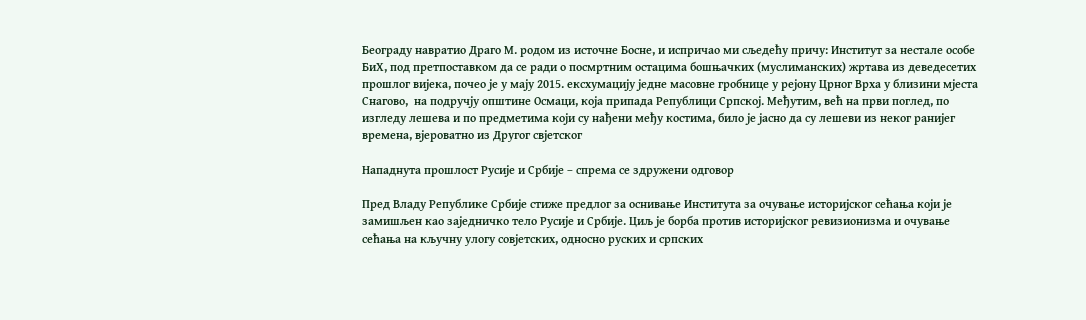Београду навратио Драго М. родом из источне Босне, и испричао ми сљедећу причу: Институт за нестале особе БиХ, под претпоставком да се ради о посмртним остацима бошњачких (муслиманских) жртава из деведесетих прошлог вијека, почео је у мају 2015. ексхумацију једне масовне гробнице у рејону Црног Врха у близини мјеста Снагово,  на подручју општине Осмаци, која припада Републици Српској. Међутим, већ на први поглед, по изгледу лешева и по предметима који су нађени међу костима, било је јасно да су лешеви из неког ранијег времена, вјероватно из Другог свјетског

Нападнута прошлост Русије и Србије – спрема се здружени одговор

Пред Владу Републике Србије стиже предлог за оснивање Института за очување историјског сећања који је замишљен као заједничко тело Русије и Србије. Циљ је борба против историјског ревизионизма и очување сећања на кључну улогу совјетских, односно руских и српских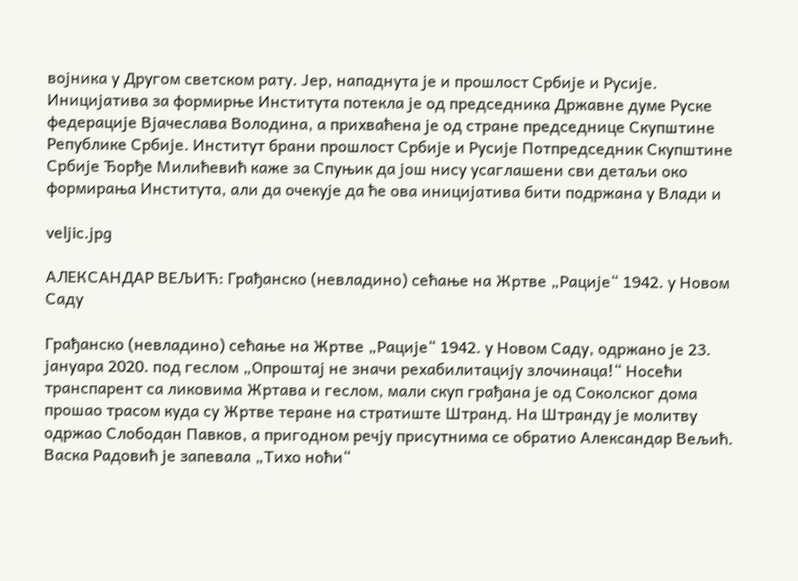војника у Другом светском рату. Јер, нападнута је и прошлост Србије и Русије. Иницијатива за формирње Института потекла је од председника Државне думе Руске федерације Вјачеслава Володина, а прихваћена је од стране председнице Скупштине Републике Србије. Институт брани прошлост Србије и Русије Потпредседник Скупштине Србије Ђорђе Милићевић каже за Спуњик да још нису усаглашени сви детаљи око формирања Института, али да очекује да ће ова иницијатива бити подржана у Влади и

veljic.jpg

АЛЕКСАНДАР ВЕЉИЋ: Грађанско (невладино) сећање на Жртве „Рације“ 1942. у Новом Саду

Грађанско (невладино) сећање на Жртве „Рације“ 1942. у Новом Саду, одржано је 23. јануара 2020. под геслом „Опроштај не значи рехабилитацију злочинаца!“ Носећи транспарент са ликовима Жртава и геслом, мали скуп грађана је од Соколског дома прошао трасом куда су Жртве теране на стратиште Штранд. На Штранду је молитву одржао Слободан Павков, а пригодном речју присутнима се обратио Александар Вељић. Васка Радовић је запевала „Тихо ноћи“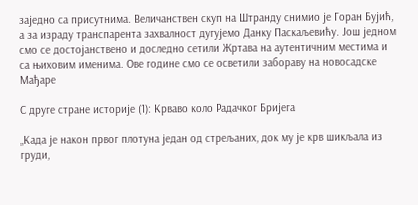заједно са присутнима. Величанствен скуп на Штранду снимио је Горан Бујић, а за израду транспарента захвалност дугујемо Данку Паскаљевићу. Још једном смо се достојанствено и доследно сетили Жртава на аутентичним местима и са њиховим именима. Ове године смо се осветили забораву на новосадске Мађаре

С друге стране историје (1): Крваво коло Радачког Бријега

„Када је након првог плотуна један од стрељаних, док му је крв шикљала из груди,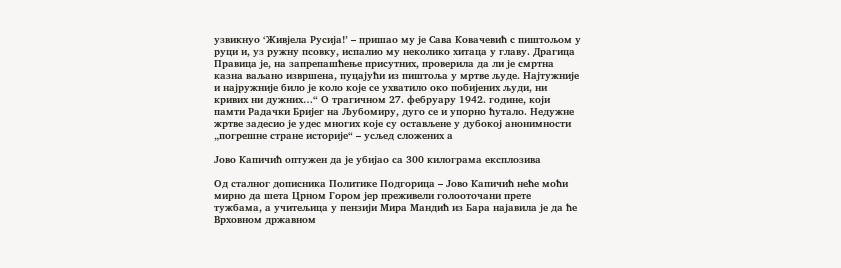узвикнуо ‘Живјела Русија!’ – пришао му је Сава Ковачевић с пиштољом у руци и, уз ружну псовку, испалио му неколико хитаца у главу. Драгица Правица је, на запрепашћење присутних, проверила да ли је смртна казна ваљано извршена, пуцајући из пиштоља у мртве људе. Најтужније и најружније било је коло које се ухватило око побијених људи, ни кривих ни дужних…“ О трагичном 27. фебруару 1942. године, који памти Радачки Бријег на Љубомиру, дуго се и упорно ћутало. Недужне жртве задесио је удес многих које су остављене у дубокој анонимности „погрешне стране историје“ – усљед сложених а

Јово Капичић оптужен да је убијао са 300 килограма експлозива

Од сталног дописника Политике Подгорица – Јово Капичић неће моћи мирно да шета Црном Гором јер преживели голооточани прете тужбама, а учитељица у пензији Мира Мандић из Бара најавила је да ће Врховном државном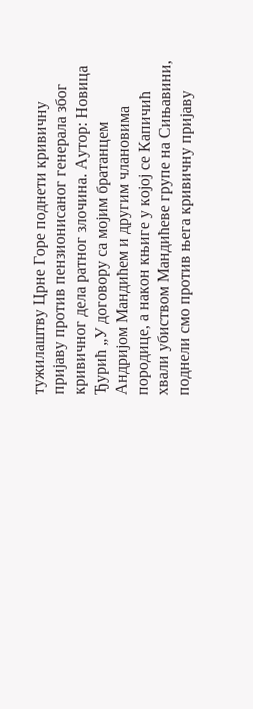тужилаштву Црне Горе поднети кривичну пријаву против пензионисаног генерала због кривичног дела ратног злочина. Аутор: Новица Ђурић „У договору са мојим братанцем Андријом Мандићем и другим члановима породице, а након књиге у којој се Капичић хвали убиством Мандићеве групе на Сињавини, поднели смо против њега кривичну пријаву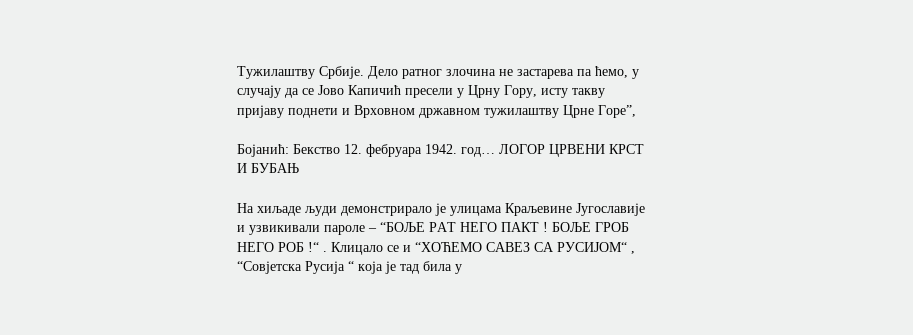Тужилаштву Србије. Дело ратног злочина не застарева па ћемо, у случају да се Јово Капичић пресели у Црну Гору, исту такву пријаву поднети и Врховном државном тужилаштву Црне Горе”,

Бојанић: Бекство 12. фебруара 1942. год… ЛОГОР ЦРВЕНИ КРСТ И БУБАЊ

На хиљаде људи демонстрирало је улицама Краљевине Југославије и узвикивали пароле – “БОЉЕ РАТ НЕГО ПАКТ ! БОЉЕ ГРОБ НЕГО РОБ !“ . Клицало се и “ХОЋЕМО САВЕЗ СА РУСИЈОМ“ , “Совјетска Русија “ која је тад била у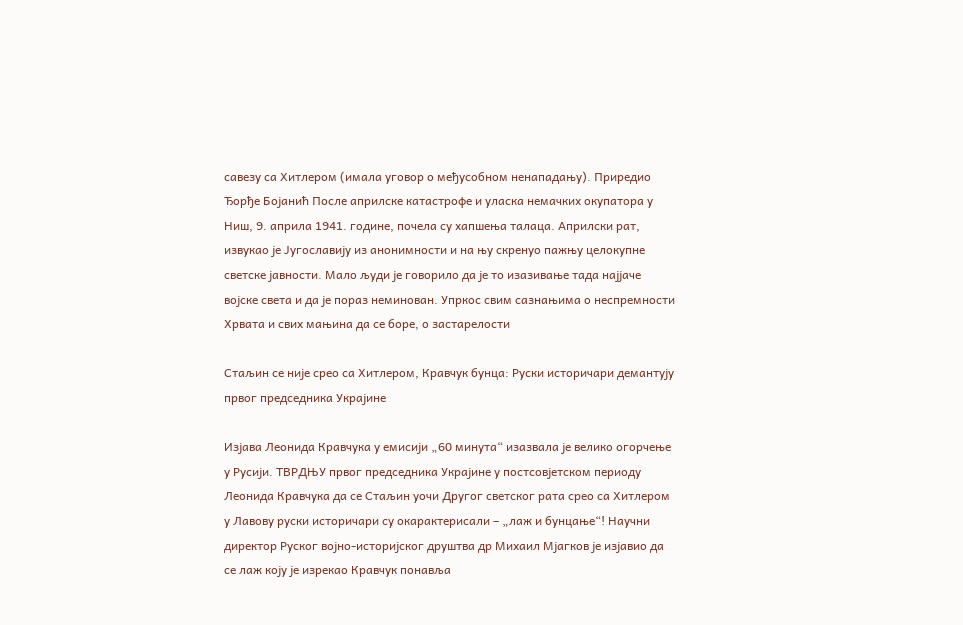савезу са Хитлером (имала уговор о међусобном ненападању). Приредио Ђорђе Бојанић После априлске катастрофе и уласка немачких окупатора у Ниш, 9. априла 1941. године, почела су хапшења талаца. Априлски рат, извукао је Југославију из анонимности и на њу скренуо пажњу целокупне светске јавности. Мало људи је говорило да је то изазивање тада најјаче војске света и да је пораз неминован. Упркос свим сазнањима о неспремности Хрвата и свих мањина да се боре, о застарелости

Стаљин се није срео са Хитлером, Кравчук бунца: Руски историчари демантују првог председника Украјине

Изјава Леонида Кравчука у емисији „60 минута“ изазвала је велико огорчење у Русији. ТВРДЊУ првог председника Украјине у постсовјетском периоду Леонида Кравчука да се Стаљин уочи Другог светског рата срео са Хитлером у Лавову руски историчари су окарактерисали – „лаж и бунцање“! Научни директор Руског војно-историјског друштва др Михаил Мјагков је изјавио да се лаж коју је изрекао Кравчук понавља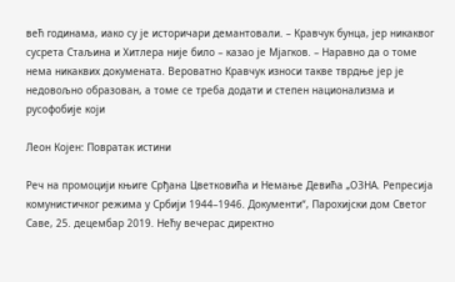већ годинама, иако су је историчари демантовали. – Кравчук бунца, јер никаквог сусрета Стаљина и Хитлера није било – казао је Мјагков. – Наравно да о томе нема никаквих докумената. Вероватно Кравчук износи такве тврдње јер је недовољно образован, а томе се треба додати и степен национализма и русофобије који

Леон Којен: Повратак истини

Реч на промоцији књиге Срђана Цветковића и Немање Девића „ОЗНА. Репресија комунистичког режима у Србији 1944–1946. Документи“, Парохијски дом Светог Саве, 25. децембар 2019. Нећу вечерас директно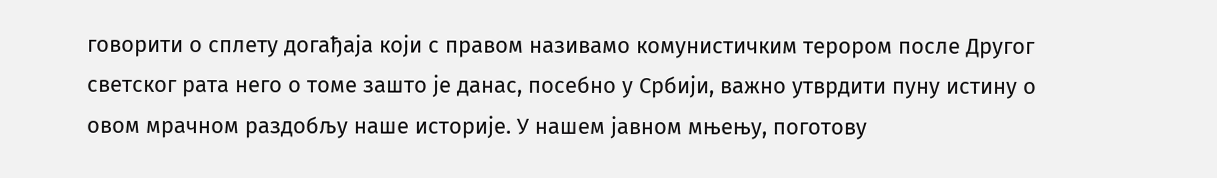говорити о сплету догађаја који с правом називамо комунистичким терором после Другог светског рата него о томе зашто је данас, посебно у Србији, важно утврдити пуну истину о овом мрачном раздобљу наше историје. У нашем јавном мњењу, поготову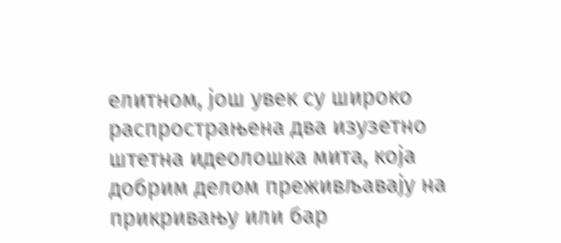елитном, још увек су широко распрострањена два изузетно штетна идеолошка мита, која добрим делом преживљавају на прикривању или бар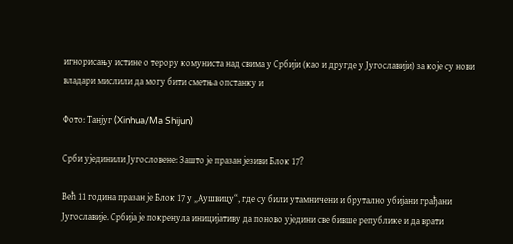игнорисању истине о терору комуниста над свима у Србији (као и другде у Југославији) за које су нови владари мислили да могу бити сметња опстанку и

Фото: Танјуг (Xinhua/Ma Shijun)

Срби ујединили Југословене: Зашто је празан језиви Блок 17?

Већ 11 година празан је Блок 17 у „Аушвицу“, где су били утамничени и брутално убијани грађани Југославије. Србија је покренула иницијативу да поново уједини све бивше републике и да врати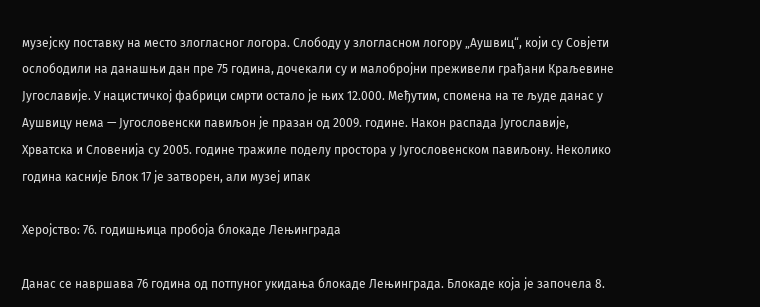музејску поставку на место злогласног логора. Слободу у злогласном логору „Аушвиц“, који су Совјети ослободили на данашњи дан пре 75 година, дочекали су и малобројни преживели грађани Краљевине Југославије. У нацистичкој фабрици смрти остало је њих 12.000. Међутим, спомена на те људе данас у Аушвицу нема — Југословенски павиљон је празан од 2009. године. Након распада Југославије, Хрватска и Словенија су 2005. године тражиле поделу простора у Југословенском павиљону. Неколико година касније Блок 17 је затворен, али музеј ипак

Херојство: 76. годишњица пробоја блокаде Лењинграда

Данас се навршава 76 година од потпуног укидања блокаде Лењинграда. Блокаде која је започела 8.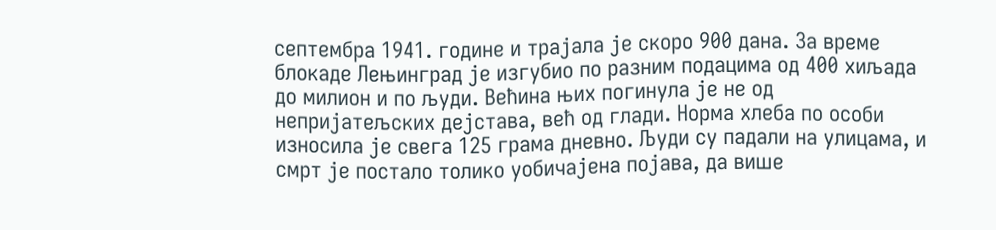септембра 1941. године и трајала је скоро 900 дана. За време блокаде Лењинград је изгубио по разним подацима од 400 хиљада до милион и по људи. Већина њих погинула је не од непријатељских дејстава, већ од глади. Норма хлеба по особи износила је свега 125 грама дневно. Људи су падали на улицама, и смрт је постало толико уобичајена појава, да више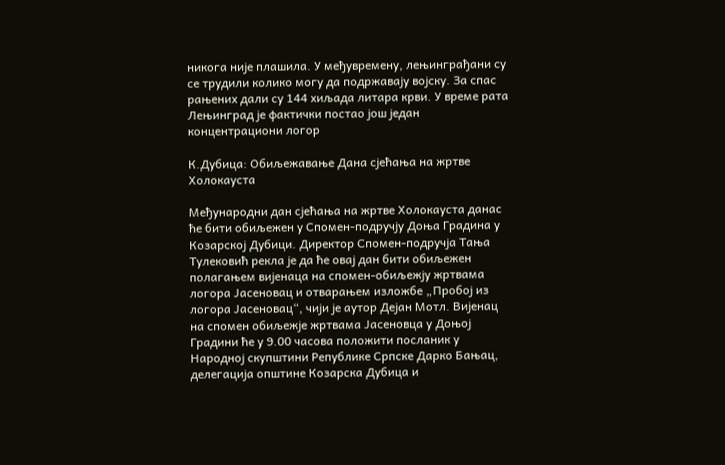никога није плашила. У међувремену, лењинграђани су се трудили колико могу да подржавају војску. За спас рањених дали су 144 хиљада литара крви. У време рата Лењинград је фактички постао још један концентрациони логор

К.Дубица: Обиљежавање Дана сјећања на жртве Холокауста

Међународни дан сјећања на жртве Холокауста данас ће бити обиљежен у Спомен-подручју Доња Градина у Козарској Дубици. Директор Спомен-подручја Тања Тулековић рекла је да ће овај дан бити обиљежен полагањем вијенаца на спомен-обиљежју жртвама логора Јасеновац и отварањем изложбе „Пробој из логора Јасеновац“, чији је аутор Дејан Мотл. Вијенац на спомен обиљежје жртвама Јасеновца у Доњој Градини ће у 9.00 часова положити посланик у Народној скупштини Републике Српске Дарко Бањац, делегација општине Козарска Дубица и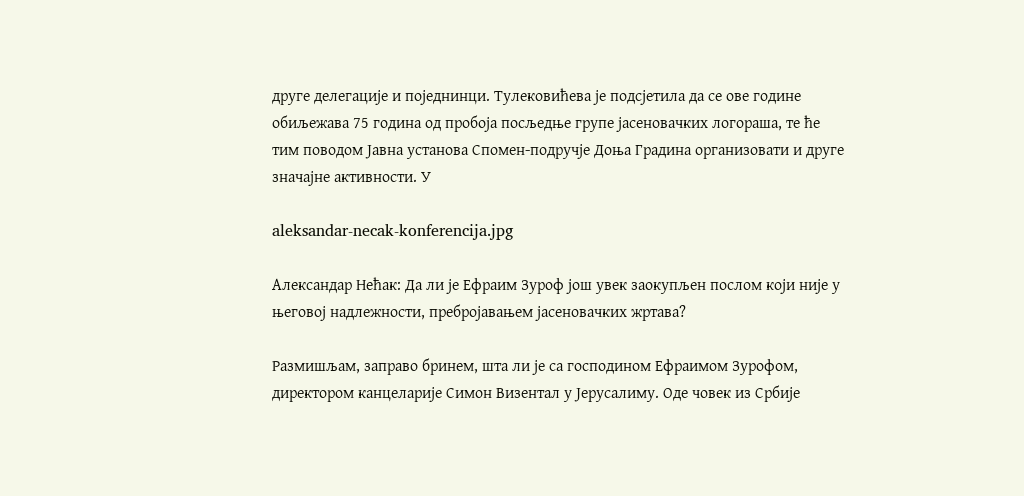друге делегације и поједнинци. Тулековићева је подсјетила да се ове године обиљежава 75 година од пробоја посљедње групе јасеновачких логораша, те ће тим поводом Јавна установа Спомен-подручје Доња Градина организовати и друге значајне активности. У

aleksandar-necak-konferencija.jpg

Александар Нећак: Да ли је Ефраим Зуроф још увек заокупљен послом који није у његовој надлежности, пребројавањем јасеновачких жртава?

Размишљам, заправо бринем, шта ли је са господином Ефраимом Зурофом, директором канцеларије Симон Визентал у Јерусалиму. Оде човек из Србије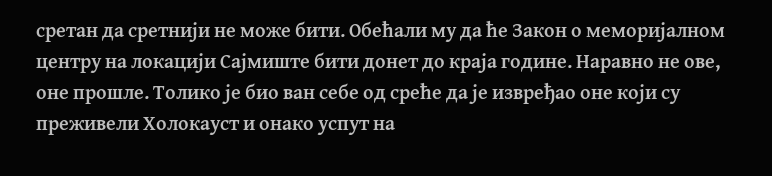сретан да сретнији не може бити. Обећали му да ће Закон о меморијалном центру на локацији Сајмиште бити донет до краја године. Наравно не ове, оне прошле. Толико је био ван себе од среће да је извређао оне који су преживели Холокауст и онако успут на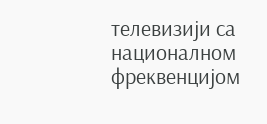телевизији са националном фреквенцијом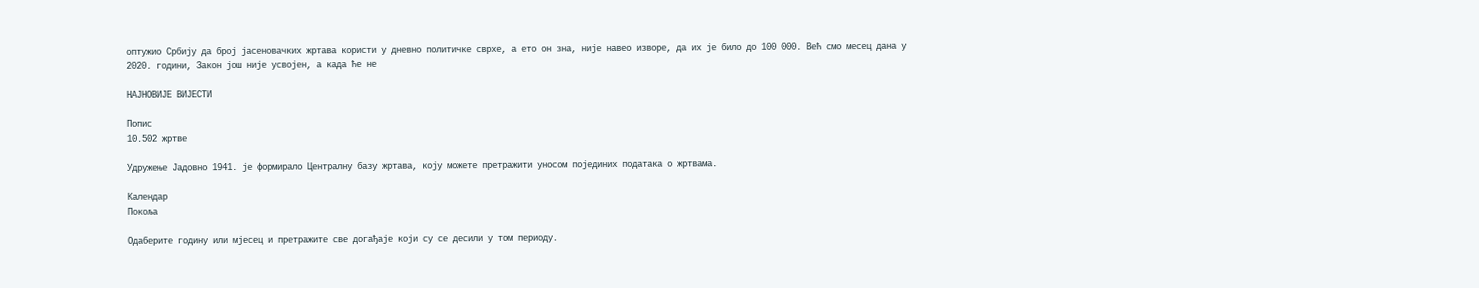оптужио Србију да број јасеновачких жртава користи у дневно политичке сврхе, а ето он зна, није навео изворе, да их је било до 100 000. Већ смо месец дана у 2020. години, Закон још није усвојен, а када ће не

НАЈНОВИЈЕ ВИЈЕСТИ

Попис
10.502 жртве

Удружење Јадовно 1941. је формирало Централну базу жртава, коју можете претражити уносом појединих података о жртвама.

Календар
Покоља

Одаберите годину или мјесец и претражите све догађаје који су се десили у том периоду.